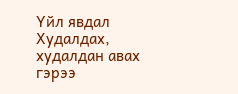Үйл явдал
Худалдах, худалдан авах гэрээ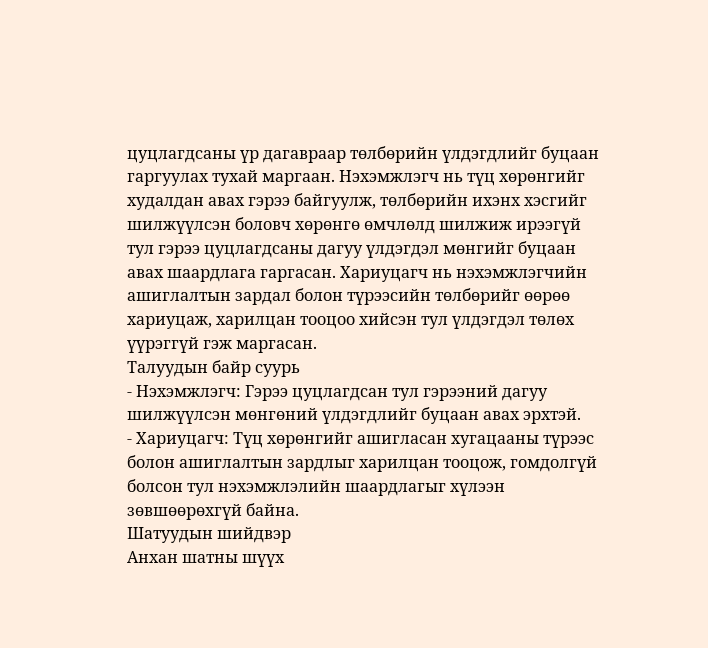цуцлагдсаны үр дагавраар төлбөрийн үлдэгдлийг буцаан гаргуулах тухай маргаан. Нэхэмжлэгч нь түц хөрөнгийг худалдан авах гэрээ байгуулж, төлбөрийн ихэнх хэсгийг шилжүүлсэн боловч хөрөнгө өмчлөлд шилжиж ирээгүй тул гэрээ цуцлагдсаны дагуу үлдэгдэл мөнгийг буцаан авах шаардлага гаргасан. Хариуцагч нь нэхэмжлэгчийн ашиглалтын зардал болон түрээсийн төлбөрийг өөрөө хариуцаж, харилцан тооцоо хийсэн тул үлдэгдэл төлөх үүрэггүй гэж маргасан.
Талуудын байр суурь
- Нэхэмжлэгч: Гэрээ цуцлагдсан тул гэрээний дагуу шилжүүлсэн мөнгөний үлдэгдлийг буцаан авах эрхтэй.
- Хариуцагч: Түц хөрөнгийг ашигласан хугацааны түрээс болон ашиглалтын зардлыг харилцан тооцож, гомдолгүй болсон тул нэхэмжлэлийн шаардлагыг хүлээн зөвшөөрөхгүй байна.
Шатуудын шийдвэр
Анхан шатны шүүх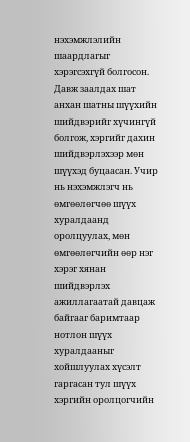нэхэмжлэлийн шаардлагыг хэрэгсэхгүй болгосон. Давж заалдах шат анхан шатны шүүхийн шийдвэрийг хүчингүй болгож, хэргийг дахин шийдвэрлэхээр мөн шүүхэд буцаасан. Учир нь нэхэмжлэгч нь өмгөөлөгчөө шүүх хуралдаанд оролцуулах, мөн өмгөөлөгчийн өөр нэг хэрэг хянан шийдвэрлэх ажиллагаатай давцаж байгааг баримтаар нотлон шүүх хуралдааныг хойшлуулах хүсэлт гаргасан тул шүүх хэргийн оролцогчийн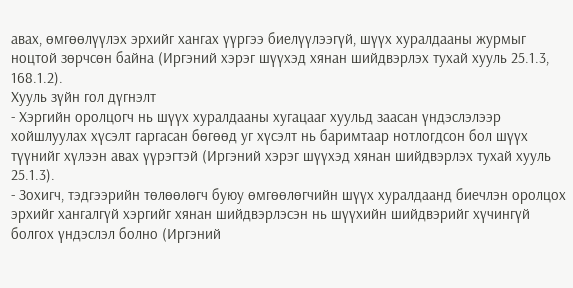авах, өмгөөлүүлэх эрхийг хангах үүргээ биелүүлээгүй, шүүх хуралдааны журмыг ноцтой зөрчсөн байна (Иргэний хэрэг шүүхэд хянан шийдвэрлэх тухай хууль 25.1.3, 168.1.2).
Хууль зүйн гол дүгнэлт
- Хэргийн оролцогч нь шүүх хуралдааны хугацааг хуульд заасан үндэслэлээр хойшлуулах хүсэлт гаргасан бөгөөд уг хүсэлт нь баримтаар нотлогдсон бол шүүх түүнийг хүлээн авах үүрэгтэй (Иргэний хэрэг шүүхэд хянан шийдвэрлэх тухай хууль 25.1.3).
- Зохигч, тэдгээрийн төлөөлөгч буюу өмгөөлөгчийн шүүх хуралдаанд биечлэн оролцох эрхийг хангалгүй хэргийг хянан шийдвэрлэсэн нь шүүхийн шийдвэрийг хүчингүй болгох үндэслэл болно (Иргэний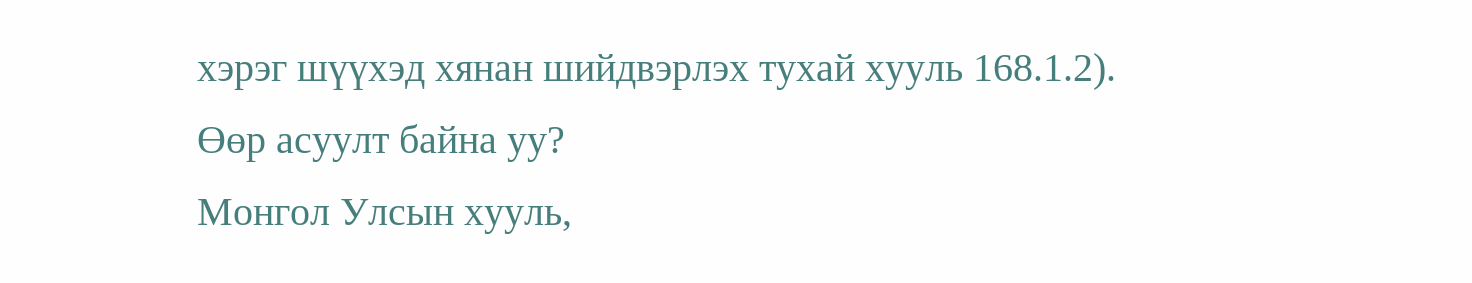хэрэг шүүхэд хянан шийдвэрлэх тухай хууль 168.1.2).
Өөр асуулт байна уу?
Монгол Улсын хууль,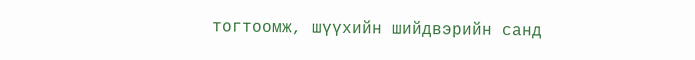тогтоомж, шүүхийн шийдвэрийн санд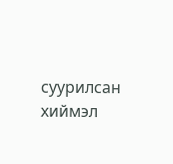суурилсан хиймэл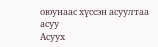оюунаас хүссэн асуултаа асуу
Асуух